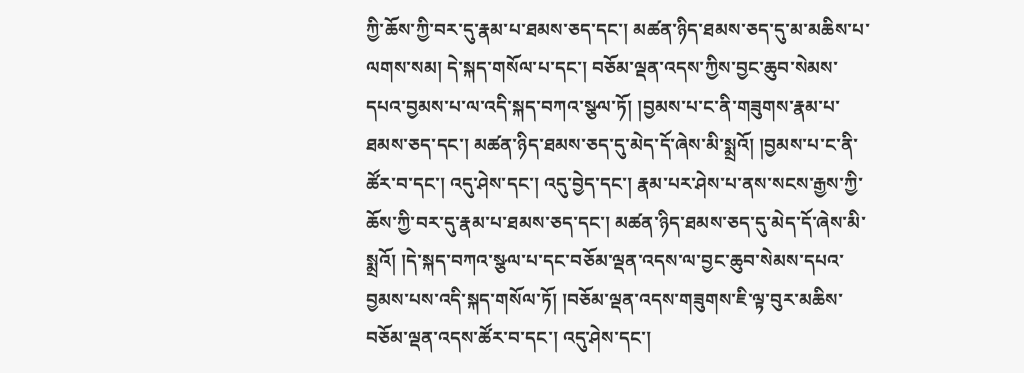ཀྱི་ཆོས་ཀྱི་བར་དུ་རྣམ་པ་ཐམས་ཅད་དང་། མཚན་ཉིད་ཐམས་ཅད་དུ་མ་མཆིས་པ་ལགས་སམ། དེ་སྐད་གསོལ་པ་དང་། བཅོམ་ལྡན་འདས་ཀྱིས་བྱང་ཆུབ་སེམས་དཔའ་བྱམས་པ་ལ་འདི་སྐད་བཀའ་སྩལ་ཏོ། །བྱམས་པ་ང་ནི་གཟུགས་རྣམ་པ་ཐམས་ཅད་དང་། མཚན་ཉིད་ཐམས་ཅད་དུ་མེད་དོ་ཞེས་མི་སྨྲའོ། །བྱམས་པ་ང་ནི་ཚོར་བ་དང་། འདུ་ཤེས་དང་། འདུ་བྱེད་དང་། རྣམ་པར་ཤེས་པ་ནས་སངས་རྒྱས་ཀྱི་ཆོས་ཀྱི་བར་དུ་རྣམ་པ་ཐམས་ཅད་དང་། མཚན་ཉིད་ཐམས་ཅད་དུ་མེད་དོ་ཞེས་མི་སྨྲའོ། །དེ་སྐད་བཀའ་སྩལ་པ་དང་བཅོམ་ལྡན་འདས་ལ་བྱང་ཆུབ་སེམས་དཔའ་བྱམས་པས་འདི་སྐད་གསོལ་ཏོ། །བཅོམ་ལྡན་འདས་གཟུགས་ཇི་ལྟ་བུར་མཆིས་བཅོམ་ལྡན་འདས་ཚོར་བ་དང་། འདུ་ཤེས་དང་།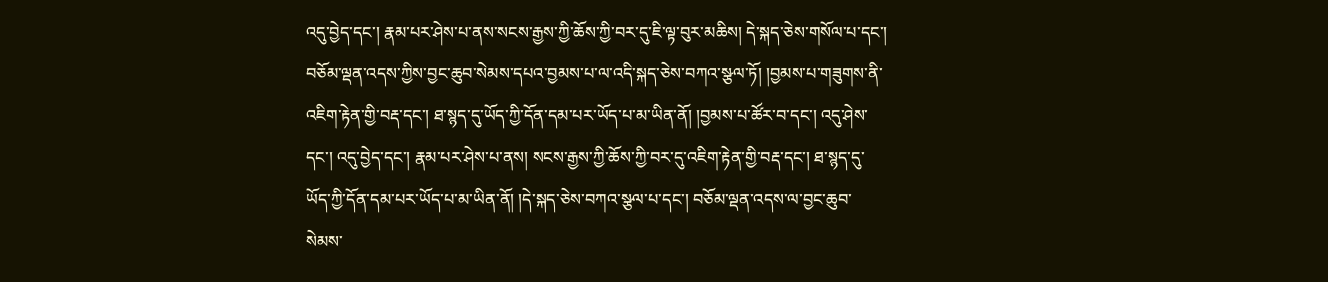འདུ་བྱེད་དང་། རྣམ་པར་ཤེས་པ་ནས་སངས་རྒྱས་ཀྱི་ཆོས་ཀྱི་བར་དུ་ཇི་ལྟ་བུར་མཆིས། དེ་སྐད་ཅེས་གསོལ་པ་དང་། བཅོམ་ལྡན་འདས་ཀྱིས་བྱང་ཆུབ་སེམས་དཔའ་བྱམས་པ་ལ་འདི་སྐད་ཅེས་བཀའ་སྩལ་ཏོ། །བྱམས་པ་གཟུགས་ནི་འཇིག་རྟེན་གྱི་བརྡ་དང་། ཐ་སྙད་དུ་ཡོད་ཀྱི་དོན་དམ་པར་ཡོད་པ་མ་ཡིན་ནོ། །བྱམས་པ་ཚོར་བ་དང་། འདུ་ཤེས་དང་། འདུ་བྱེད་དང་། རྣམ་པར་ཤེས་པ་ནས། སངས་རྒྱས་ཀྱི་ཆོས་ཀྱི་བར་དུ་འཇིག་རྟེན་གྱི་བརྡ་དང་། ཐ་སྙད་དུ་ཡོད་ཀྱི་དོན་དམ་པར་ཡོད་པ་མ་ཡིན་ནོ། །དེ་སྐད་ཅེས་བཀའ་སྩལ་པ་དང་། བཅོམ་ལྡན་འདས་ལ་བྱང་ཆུབ་སེམས་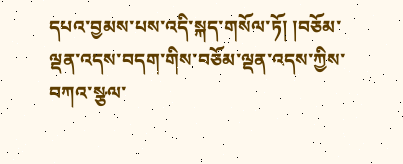དཔའ་བྱམས་པས་འདི་སྐད་གསོལ་ཏོ། །བཅོམ་ལྡན་འདས་བདག་གིས་བཅོམ་ལྡན་འདས་ཀྱིས་བཀའ་སྩལ་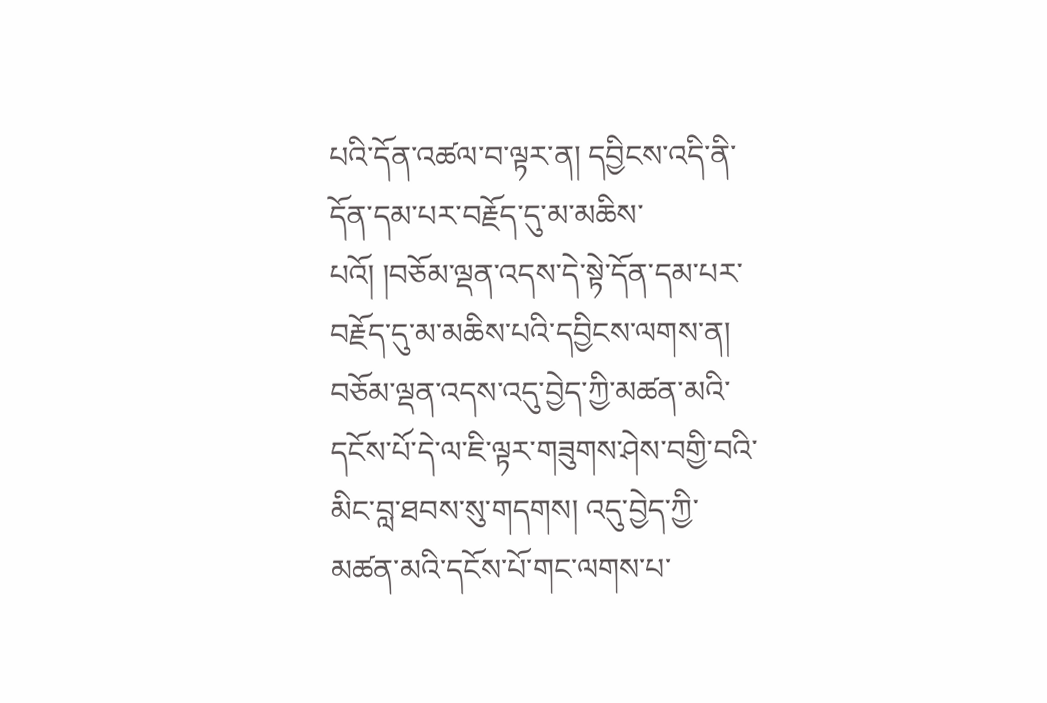པའི་དོན་འཚལ་བ་ལྟར་ན། དབྱིངས་འདི་ནི་དོན་དམ་པར་བརྗོད་དུ་མ་མཆིས་པའོ། །བཅོམ་ལྡན་འདས་དེ་སྟེ་དོན་དམ་པར་བརྗོད་དུ་མ་མཆིས་པའི་དབྱིངས་ལགས་ན། བཅོམ་ལྡན་འདས་འདུ་བྱེད་ཀྱི་མཚན་མའི་དངོས་པོ་དེ་ལ་ཇི་ལྟར་གཟུགས་ཤེས་བགྱི་བའི་མིང་བླ་ཐབས་སུ་གདགས། འདུ་བྱེད་ཀྱི་མཚན་མའི་དངོས་པོ་གང་ལགས་པ་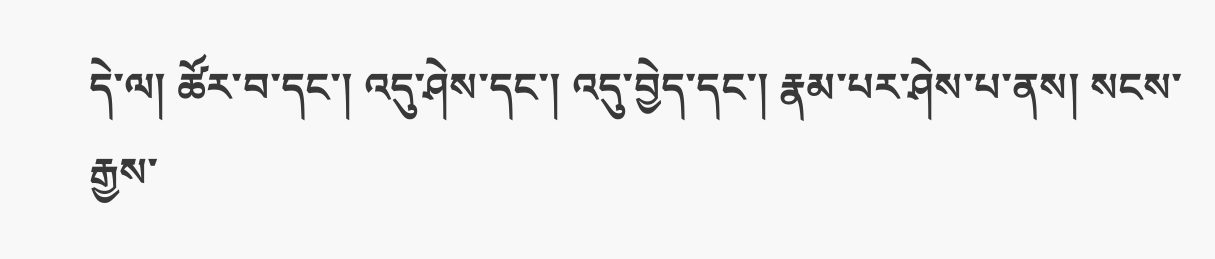དེ་ལ། ཚོར་བ་དང་། འདུ་ཤེས་དང་། འདུ་བྱེད་དང་། རྣམ་པར་ཤེས་པ་ནས། སངས་རྒྱས་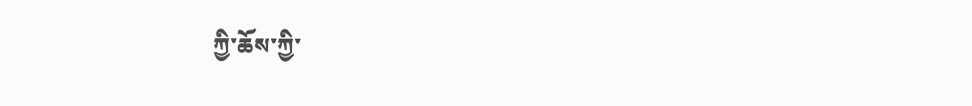ཀྱི་ཆོས་ཀྱི་